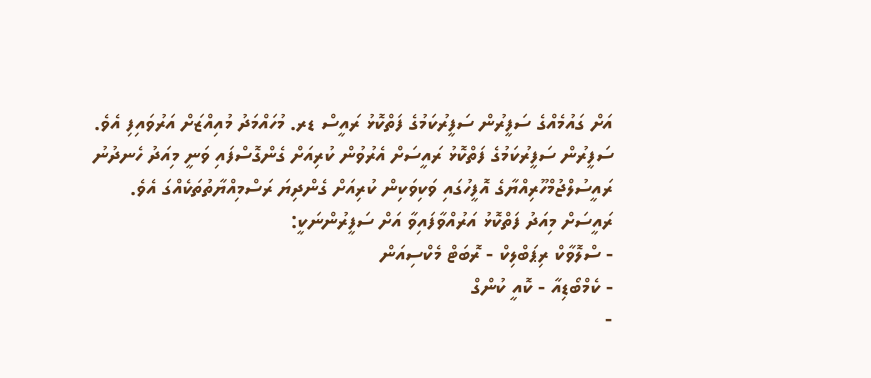އަށް ގައުމެއްގެ ސަފީރުން ސަފީރުކަމުގެ ފަތްކޮޅު ރައީސް ޑރ. މުހައްމަދު މުއިއްޒަށް އަރުވައިފި އެވެ.
ސަފީރުން ސަފީރުކަމުގެ ފަތްކޮޅު ރައީސަށް އެރުވުން ކުރިއަށް ގެންގޮސްފައި ވަނީ މިއަދު ހެނދުނު ރައީސުލްޖުމްހޫރިއްޔާގެ އޮފީހުގައި ވަކިވަކިން ކުރިއަށް ގެންދިޔަ ރަސްމިއްޔާތުތަކެއްގަ އެވެ.
ރައީސަށް މިއަދު ފަތްކޮޅު އަރުއްވާފައިވާ އަށް ސަފީރުންނަކީ:
- ސްލޮވާކް ރިޕަބްލިކް - ރޮބަޓް މެކްސިއަން
- ކެމްބޯޑިއާ - ކޮއީ ކުންގް
-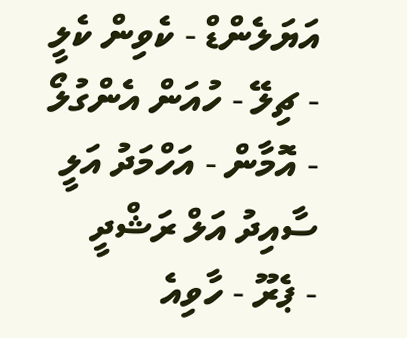އަޔަލެންޑް - ކެވިން ކެލީ
- ޗިލޭ - ހުއަން އެންގުލޯ
- އޮމާން - އަހްމަދު އަލީ ސާއިދު އަލް ރަޝްދީ
- ޕެރޫ - ހާވިއެ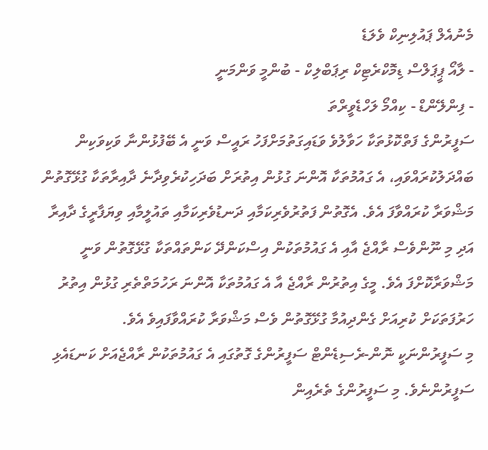މެނުއެލް ޕައުލިނިކް ވެލަޑެ
- ލާއޯ ޕީޕަލްސް ޑިމޮކްރެޓިކް ރިޕަބްލިކް - ބުންމީ ވަންމަނީ
- ފިންލޭންޑް - ކިއްމޯ ލަހްޑެވީރްތަ
ސަފީރުންގެ ފަތްކޮޅުތަކާ ހަވާލުވެ ވަޑައިގަތުމަށްފަހު ރައީސް ވަނީ އެ ބޭފުޅުންނާ ވަކިވަކިން ބައްދަލުކުރައްވައި، އެ ގައުމުތަކާ އޮންނަ ގުޅުން އިތުރަށް ބަދަހިކުރެވިދާނެ ދާއިރާތަކާ ގުޅޭގޮތުން މަޝްވަރާ ކުރައްވާފަ އެވެ. އެގޮތުން ފަތުރުވެރިކަމާއި ދަނޑުވެރިކަމާއި ތައުލީމާއި ވިޔަފާރީގެ ދާއިރާ އަދި މި ނޫންވެސް ރާއްޖެ އާއި އެ ގައުމުތަކުން އިސްކަންދޭ ކަންތައްތަކާ ގުޅޭގޮތުން ވަނީ މަޝްވަރާކޮށްފަ އެވެ. މީގެ އިތުރުން ރާއްޖެ އާ އެ ގައުމުތަކާ އޮންނަ ރަހުމަތްތެރި ގުޅުން އިތުރު ހަރުފަތަކަށް ކުރިއަށް ގެންދިއުމާ ގުޅޭގޮތުން ވެސް މަޝްވަރާ ކުރައްވާފައިވެ އެވެ.
މި ސަފީރުންނަކީ ނޮން-ރެސިޑެންޓް ސަފީރުންގެ ގޮތުގައި އެ ގައުމުތަކުން ރާއްޖެއަށް ކަނޑައެޅި ސަފީރުންނެވެ. މި ސަފީރުންގެ ތެރެއިން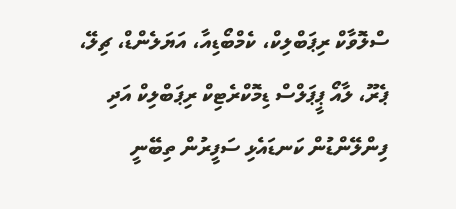ސްލޮވާކް ރިޕަބްލިކް، ކެމްބޯޑިއާ، އަޔަލެންޑް، ޗިލޭ، ޕެރޫ، ލާއޯ ޕީޕަލްސް ޑިމޮކްރެޓިކް ރިޕަބްލިކް އަދި ފިންލޭންޑުން ކަނޑައެޅި ސަފީރުން ތިބޭނީ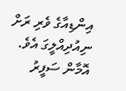އިންޑިއާގެ ވެރި ރަށް ނިއުދިއްލީގަ އެވެ. އޮމާން ސަފީރު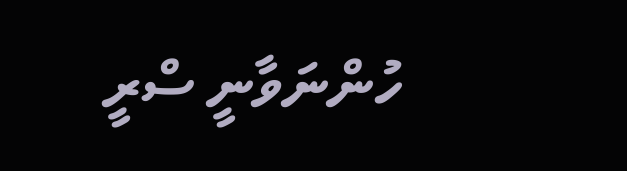ހުންނަވާނީ ސްރީ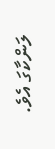ލަންކާގަ އެވެ.